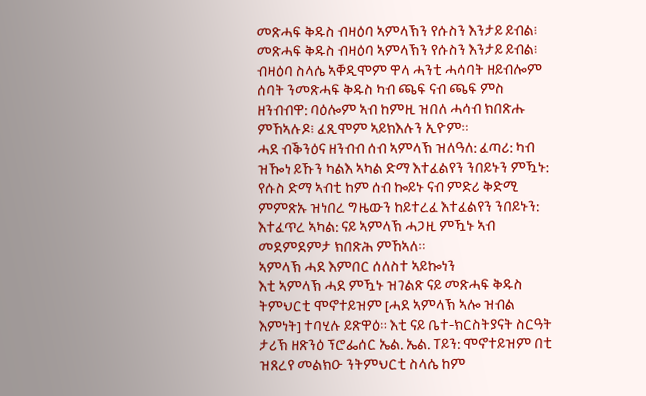መጽሓፍ ቅዱስ ብዛዕባ ኣምላኽን የሱስን እንታይ ይብል፧
መጽሓፍ ቅዱስ ብዛዕባ ኣምላኽን የሱስን እንታይ ይብል፧
ብዛዕባ ስላሴ ኣቐዲሞም ዋላ ሓንቲ ሓሳባት ዘይብሎም ሰባት ንመጽሓፍ ቅዱስ ካብ ጫፍ ናብ ጫፍ ምስ ዘንብብዋ: ባዕሎም ኣብ ከምዚ ዝበለ ሓሳብ ክበጽሑ ምኸኣሉዶ፧ ፈጺሞም ኣይክእሉን ኢዮም።
ሓደ ብቕንዕና ዘንብብ ሰብ ኣምላኽ ዝለዓለ: ፈጣሪ: ካብ ዝዀነ ይኹን ካልእ ኣካል ድማ እተፈልየን ንበይኑን ምዃኑ: የሱስ ድማ ኣብቲ ከም ሰብ ኰይኑ ናብ ምድሪ ቅድሚ ምምጽኡ ዝነበረ ግዜውን ከይተረፈ እተፈልየን ንበይኑን: እተፈጥረ ኣካል: ናይ ኣምላኽ ሓጋዚ ምዃኑ ኣብ መደምደምታ ክበጽሕ ምኸኣለ።
ኣምላኽ ሓደ እምበር ሰለስተ ኣይኰነን
እቲ ኣምላኽ ሓደ ምዃኑ ዝገልጽ ናይ መጽሓፍ ቅዱስ ትምህርቲ ሞኖተይዝም [ሓደ ኣምላኽ ኣሎ ዝብል እምነት] ተባሂሉ ይጽዋዕ። እቲ ናይ ቤተ-ክርስትያናት ስርዓት ታሪኽ ዘጽንዕ ፕሮፌሰር ኤል. ኤል. ፐይን: ሞኖተይዝም በቲ ዝጸረየ መልክዑ ንትምህርቲ ስላሴ ከም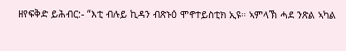ዘየፍቅድ ይሕብር:- “እቲ ብሉይ ኪዳን ብጽኑዕ ሞኖተይስቲክ ኢዩ። ኣምላኽ ሓደ ንጽል ኣካል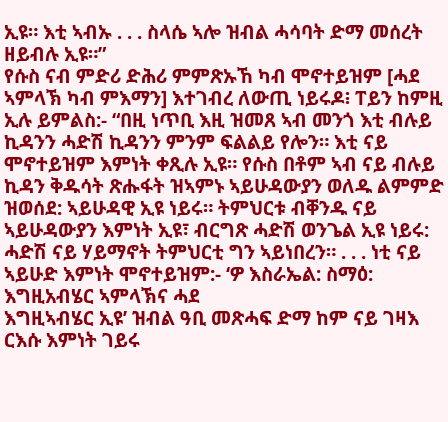ኢዩ። እቲ ኣብኡ . . . ስላሴ ኣሎ ዝብል ሓሳባት ድማ መሰረት ዘይብሉ ኢዩ።”
የሱስ ናብ ምድሪ ድሕሪ ምምጽኡኸ ካብ ሞኖተይዝም [ሓደ ኣምላኽ ካብ ምእማን] እተገብረ ለውጢ ነይሩዶ፧ ፐይን ከምዚ ኢሉ ይምልስ:- “በዚ ነጥቢ እዚ ዝመጸ ኣብ መንጎ እቲ ብሉይ ኪዳንን ሓድሽ ኪዳንን ምንም ፍልልይ የሎን። እቲ ናይ ሞኖተይዝም እምነት ቀጺሉ ኢዩ። የሱስ በቶም ኣብ ናይ ብሉይ ኪዳን ቅዱሳት ጽሑፋት ዝኣምኑ ኣይሁዳውያን ወለዱ ልምምድ ዝወሰደ: ኣይሁዳዊ ኢዩ ነይሩ። ትምህርቱ ብቐንዱ ናይ ኣይሁዳውያን እምነት ኢዩ፣ ብርግጽ ሓድሽ ወንጌል ኢዩ ነይሩ: ሓድሽ ናይ ሃይማኖት ትምህርቲ ግን ኣይነበረን። . . . ነቲ ናይ ኣይሁድ እምነት ሞኖተይዝም:- ‘ዎ እስራኤል: ስማዕ: እግዚአብሄር ኣምላኽና ሓደ
እግዚኣብሄር ኢዩ’ ዝብል ዓቢ መጽሓፍ ድማ ከም ናይ ገዛእ ርእሱ እምነት ገይሩ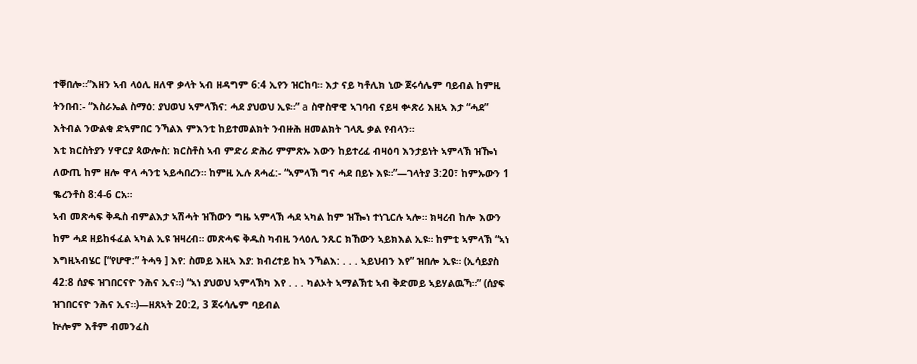ተቐበሎ።”እዘን ኣብ ላዕሊ ዘለዋ ቃላት ኣብ ዘዳግም 6:4 ኢየን ዝርከባ። እታ ናይ ካቶሊክ ኒው ጀሩሳሌም ባይብል ከምዚ ትንበብ:- “እስራኤል ስማዕ: ያህወህ ኣምላኽና: ሓደ ያህወህ ኢዩ።” a ስዋስዋዊ ኣገባብ ናይዛ ቍጽሪ እዚኣ እታ “ሓደ” እትብል ንውልቂ ድኣምበር ንኻልእ ምእንቲ ከይተመልክት ንብዙሕ ዘመልክት ገላጺ ቃል የብላን።
እቲ ክርስትያን ሃዋርያ ጳውሎስ: ክርስቶስ ኣብ ምድሪ ድሕሪ ምምጽኡ እውን ከይተረፈ ብዛዕባ እንታይነት ኣምላኽ ዝዀነ ለውጢ ከም ዘሎ ዋላ ሓንቲ ኣይሓበረን። ከምዚ ኢሉ ጸሓፈ:- “ኣምላኽ ግና ሓደ በይኑ እዩ።”—ገላትያ 3:20፣ ከምኡውን 1 ቈረንቶስ 8:4-6 ርአ።
ኣብ መጽሓፍ ቅዱስ ብምልእታ ኣሽሓት ዝኸውን ግዜ ኣምላኽ ሓደ ኣካል ከም ዝዀነ ተነጊርሉ ኣሎ። ክዛረብ ከሎ እውን ከም ሓደ ዘይከፋፈል ኣካል ኢዩ ዝዛረብ። መጽሓፍ ቅዱስ ካብዚ ንላዕሊ ንጹር ክኸውን ኣይክእል ኢዩ። ከምቲ ኣምላኽ “ኣነ እግዚኣብሄር [“የሆዋ:” ትሓዓ ] እየ: ስመይ እዚኣ እያ: ክብረተይ ከኣ ንኻልእ: . . . ኣይህብን እየ” ዝበሎ ኢዩ። (ኢሳይያስ 42:8 ሰያፍ ዝገበርናዮ ንሕና ኢና።) “ኣነ ያህወህ ኣምላኽካ እየ . . . ካልኦት ኣማልኽቲ ኣብ ቅድመይ ኣይሃልዉኻ።” (ሰያፍ ዝገበርናዮ ንሕና ኢና።)—ዘጸኣት 20:2, 3 ጀሩሳሌም ባይብል
ኵሎም እቶም ብመንፈስ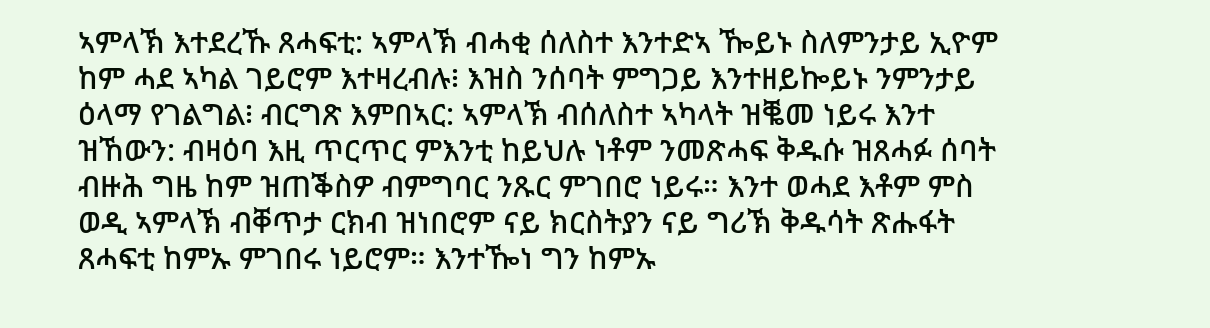ኣምላኽ እተደረኹ ጸሓፍቲ: ኣምላኽ ብሓቂ ሰለስተ እንተድኣ ዀይኑ ስለምንታይ ኢዮም ከም ሓደ ኣካል ገይሮም እተዛረብሉ፧ እዝስ ንሰባት ምግጋይ እንተዘይኰይኑ ንምንታይ ዕላማ የገልግል፧ ብርግጽ እምበኣር: ኣምላኽ ብሰለስተ ኣካላት ዝቘመ ነይሩ እንተ ዝኸውን: ብዛዕባ እዚ ጥርጥር ምእንቲ ከይህሉ ነቶም ንመጽሓፍ ቅዱሱ ዝጸሓፉ ሰባት ብዙሕ ግዜ ከም ዝጠቕስዎ ብምግባር ንጹር ምገበሮ ነይሩ። እንተ ወሓደ እቶም ምስ ወዲ ኣምላኽ ብቐጥታ ርክብ ዝነበሮም ናይ ክርስትያን ናይ ግሪኽ ቅዱሳት ጽሑፋት ጸሓፍቲ ከምኡ ምገበሩ ነይሮም። እንተዀነ ግን ከምኡ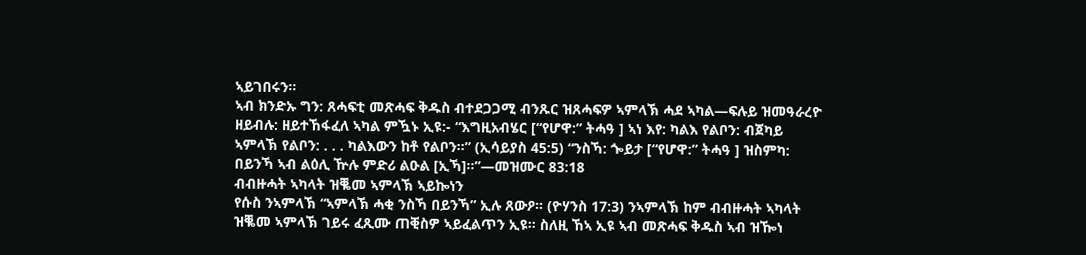ኣይገበሩን።
ኣብ ክንድኡ ግን: ጸሓፍቲ መጽሓፍ ቅዱስ ብተደጋጋሚ ብንጹር ዝጸሓፍዎ ኣምላኽ ሓደ ኣካል—ፍሉይ ዝመዓራረዮ ዘይብሉ: ዘይተኸፋፈለ ኣካል ምዃኑ ኢዩ:- “እግዚአብሄር [“የሆዋ:” ትሓዓ ] ኣነ እየ: ካልእ የልቦን: ብጀካይ ኣምላኽ የልቦን: . . . ካልእውን ከቶ የልቦን።” (ኢሳይያስ 45:5) “ንስኻ: ጐይታ [“የሆዋ:” ትሓዓ ] ዝስምካ: በይንኻ ኣብ ልዕሊ ዅሉ ምድሪ ልዑል [ኢኻ]።”—መዝሙር 83:18
ብብዙሓት ኣካላት ዝቘመ ኣምላኽ ኣይኰነን
የሱስ ንኣምላኽ “ኣምላኽ ሓቂ ንስኻ በይንኻ” ኢሉ ጸውዖ። (ዮሃንስ 17:3) ንኣምላኽ ከም ብብዙሓት ኣካላት ዝቘመ ኣምላኽ ገይሩ ፈጺሙ ጠቒስዎ ኣይፈልጥን ኢዩ። ስለዚ ኸኣ ኢዩ ኣብ መጽሓፍ ቅዱስ ኣብ ዝዀነ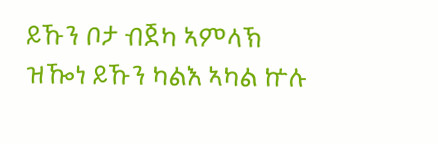ይኹን ቦታ ብጀካ ኣምላኽ ዝዀነ ይኹን ካልእ ኣካል ኵሉ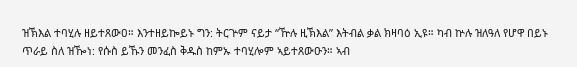ዝኽእል ተባሂሉ ዘይተጸውዐ። እንተዘይኰይኑ ግን: ትርጕም ናይታ “ዅሉ ዚኽእል” እትብል ቃል ክዛባዕ ኢዩ። ካብ ኵሉ ዝለዓለ የሆዋ በይኑ ጥራይ ስለ ዝዀነ: የሱስ ይኹን መንፈስ ቅዱስ ከምኡ ተባሂሎም ኣይተጸውዑን። ኣብ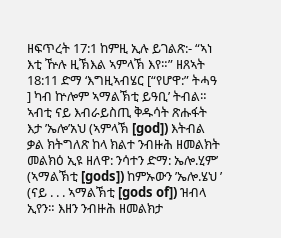ዘፍጥረት 17:1 ከምዚ ኢሉ ይገልጽ:- “ኣነ እቲ ዅሉ ዚኽእል ኣምላኽ እየ።” ዘጸኣት 18:11 ድማ ‘እግዚኣብሄር [“የሆዋ:” ትሓዓ ] ካብ ኵሎም ኣማልኽቲ ይዓቢ’ ትብል።
ኣብቲ ናይ እብራይስጢ ቅዱሳት ጽሑፋት እታ ’ኤሎ’አህ (ኣምላኽ [god]) እትብል ቃል ክትግለጽ ከላ ክልተ ንብዙሕ ዘመልክት መልክዕ ኢዩ ዘለዋ: ንሳተን ድማ: ኤሎ.ሂም’ (ኣማልኽቲ [gods]) ከምኡውን ’ኤሎ.ሄህ ’ (ናይ . . . ኣማልኽቲ [gods of]) ዝብላ ኢየን። እዘን ንብዙሕ ዘመልክታ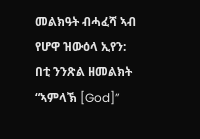መልክዓት ብሓፈሻ ኣብ የሆዋ ዝውዕላ ኢየን: በቲ ንንጽል ዘመልክት “ኣምላኽ [God]”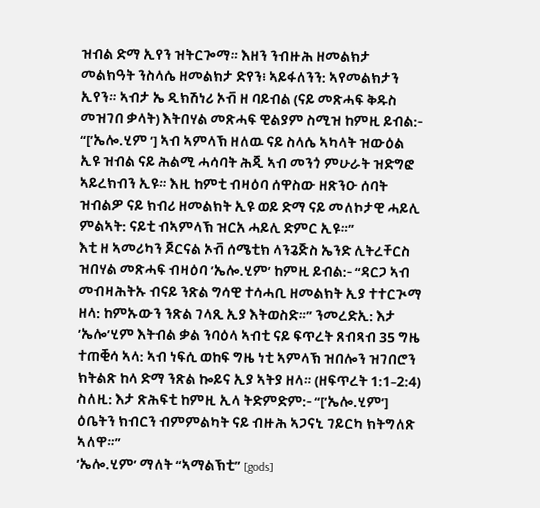ዝብል ድማ ኢየን ዝትርጐማ። እዘን ንብዙሕ ዘመልክታ መልክዓት ንስላሴ ዘመልክታ ድየን፧ ኣይፋለንን: ኣየመልክታን ኢየን። ኣብታ ኤ ዲክሽነሪ ኦቭ ዘ ባይብል (ናይ መጽሓፍ ቅዱስ መዝገበ ቃላት) እትበሃል መጽሓፍ ዊልያም ስሚዝ ከምዚ ይብል:- “[’ኤሎ.ሂም ’] ኣብ ኣምላኽ ዘለዉ ናይ ስላሴ ኣካላት ዝውዕል ኢዩ ዝብል ናይ ሕልሚ ሓሳባት ሕጂ ኣብ መንጎ ምሁራት ዝድግፎ ኣይረክብን ኢዩ። እዚ ከምቲ ብዛዕባ ሰዋስው ዘጽንዑ ሰባት ዝብልዎ ናይ ክብሪ ዘመልክት ኢዩ ወይ ድማ ናይ መለኮታዊ ሓይሊ ምልኣት: ናይቲ ብኣምላኽ ዝርአ ሓይሊ ድምር ኢዩ።”
እቲ ዘ ኣመሪካን ጆርናል ኦቭ ሰሜቲክ ላንጔጅስ ኤንድ ሊትረቸርስ ዝበሃል መጽሓፍ ብዛዕባ ’ኤሎ.ሂም’ ከምዚ ይብል:- “ዳርጋ ኣብ መብዛሕትኡ ብናይ ንጽል ግሳዊ ተሳሓቢ ዘመልክት ኢያ ተተርጒማ ዘላ: ከምኡውን ንጽል ገላጺ ኢያ እትወስድ።” ንመረድኢ: እታ ’ኤሎ’ሂም እትብል ቃል ንባዕላ ኣብቲ ናይ ፍጥረት ጸብጻብ 35 ግዜ ተጠቒሳ ኣላ: ኣብ ነፍሲ ወከፍ ግዜ ነቲ ኣምላኽ ዝበሎን ዝገበሮን ክትልጽ ከላ ድማ ንጽል ኰይና ኢያ ኣትያ ዘላ። (ዘፍጥረት 1:1–2:4) ስለዚ: እታ ጽሕፍቲ ከምዚ ኢላ ትድምድም:- “[’ኤሎ.ሂም’] ዕቤትን ክብርን ብምምልካት ናይ ብዙሕ ኣጋናኒ ገይርካ ክትግለጽ ኣለዋ።”
’ኤሎ.ሂም’ ማለት “ኣማልኽቲ” [gods]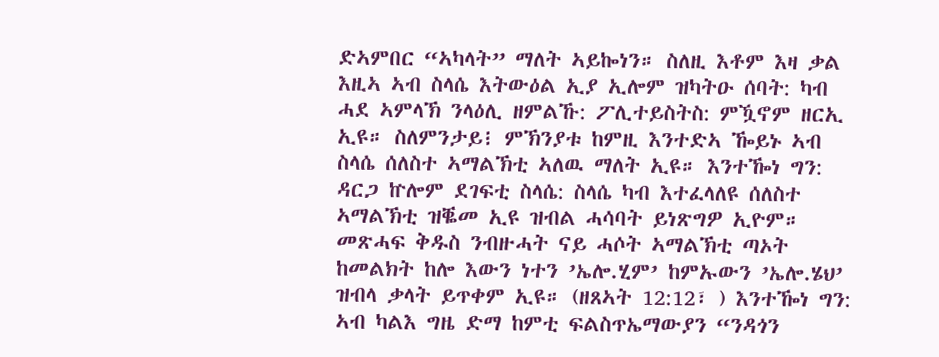ድኣምበር “ኣካላት” ማለት ኣይኰነን። ስለዚ እቶም እዛ ቃል እዚኣ ኣብ ስላሴ እትውዕል ኢያ ኢሎም ዝካትዑ ሰባት: ካብ ሓደ ኣምላኽ ንላዕሊ ዘምልኹ: ፖሊተይስትስ: ምዃኖም ዘርኢ ኢዩ። ስለምንታይ፧ ምኽንያቱ ከምዚ እንተድኣ ዀይኑ ኣብ ስላሴ ሰለስተ ኣማልኽቲ ኣለዉ ማለት ኢዩ። እንተዀነ ግን: ዳርጋ ኵሎም ደገፍቲ ስላሴ: ስላሴ ካብ እተፈላለዩ ሰለስተ ኣማልኽቲ ዝቘመ ኢዩ ዝብል ሓሳባት ይነጽግዎ ኢዮም።
መጽሓፍ ቅዱስ ንብዙሓት ናይ ሓሶት ኣማልኽቲ ጣኦት ከመልክት ከሎ እውን ነተን ’ኤሎ.ሂም’ ከምኡውን ’ኤሎ.ሄህ’ ዝብላ ቃላት ይጥቀም ኢዩ። (ዘጸኣት 12:12፣ ) እንተዀነ ግን: ኣብ ካልእ ግዜ ድማ ከምቲ ፍልስጥኤማውያን “ንዳጎን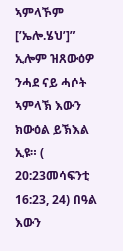ኣምላኾም [’ኤሎ.ሄህ’]” ኢሎም ዝጸውዕዎ ንሓደ ናይ ሓሶት ኣምላኽ እውን ክውዕል ይኽእል ኢዩ። ( 20:23መሳፍንቲ 16:23, 24) በዓል እውን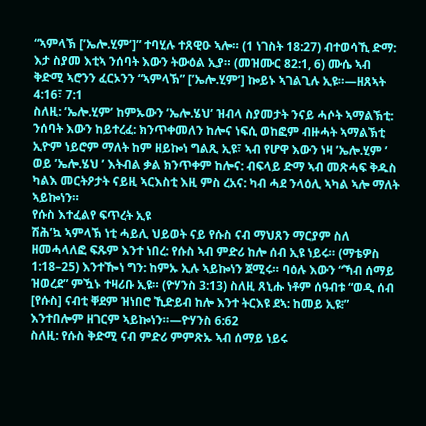“ኣምላኽ [’ኤሎ.ሂም’]” ተባሂሉ ተጸዊዑ ኣሎ። (1 ነገስት 18:27) ብተወሳኺ ድማ: እታ ስያመ እቲኣ ንሰባት እውን ትውዕል ኢያ። (መዝሙር 82:1, 6) ሙሴ ኣብ ቅድሚ ኣሮንን ፈርኦንን “ኣምላኽ” [’ኤሎ.ሂም’] ኰይኑ ኣገልጊሉ ኢዩ።—ዘጸኣት 4:16፣ 7:1
ስለዚ: ’ኤሎ.ሂም’ ከምኡውን ’ኤሎ.ሄህ’ ዝብላ ስያመታት ንናይ ሓሶት ኣማልኽቲ: ንሰባት እውን ከይተረፈ: ክንጥቀመለን ከሎና ነፍሲ ወከፎም ብዙሓት ኣማልኽቲ ኢዮም ነይሮም ማለት ከም ዘይኰነ ግልጺ ኢዩ፣ ኣብ የሆዋ እውን ነዛ ’ኤሎ.ሂም ’ ወይ ’ኤሎ.ሄህ ’ እትብል ቃል ክንጥቀም ከሎና: ብፍላይ ድማ ኣብ መጽሓፍ ቅዱስ ካልእ መርትዖታት ናይዚ ኣርእስቲ እዚ ምስ ረአና: ካብ ሓደ ንላዕሊ ኣካል ኣሎ ማለት ኣይኰነን።
የሱስ እተፈልየ ፍጥረት ኢዩ
ሽሕ’ኳ ኣምላኽ ነቲ ሓይሊ ህይወት ናይ የሱስ ናብ ማህጸን ማርያም ስለ ዘመሓላለፎ ፍጹም እንተ ነበረ: የሱስ ኣብ ምድሪ ከሎ ሰብ ኢዩ ነይሩ። (ማቴዎስ 1:18–25) እንተዀነ ግን: ከምኡ ኢሉ ኣይኰነን ጀሚሩ። ባዕሉ እውን “ኻብ ሰማይ ዝወረደ” ምዃኑ ተዛሪቡ ኢዩ። (ዮሃንስ 3:13) ስለዚ ጸኒሑ ነቶም ሰዓብቱ “ወዲ ሰብ [የሱስ] ናብቲ ቐደም ዝነበሮ ኺድይብ ከሎ እንተ ትርእዩ ደኣ: ከመይ ኢዩ፧” እንተበሎም ዘገርም ኣይኰነን።—ዮሃንስ 6:62
ስለዚ: የሱስ ቅድሚ ናብ ምድሪ ምምጽኡ ኣብ ሰማይ ነይሩ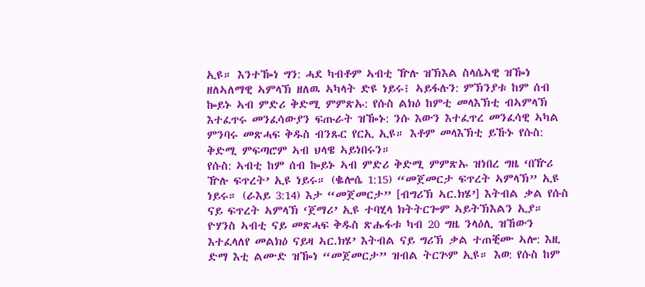ኢዩ። እንተዀነ ግን: ሓደ ካብቶም ኣብቲ ዅሉ ዝኽእል ስላሴኣዊ ዝዀነ ዘለኣለማዊ ኣምላኽ ዘለዉ ኣካላት ድዩ ነይሩ፧ ኣይፋሉን: ምኽንያቱ ከም ሰብ ኰይኑ ኣብ ምድሪ ቅድሚ ምምጽኡ: የሱስ ልክዕ ከምቲ መላእኽቲ ብኣምላኽ እተፈጥሩ መንፈሳውያን ፍጡራት ዝዀኑ: ንሱ እውን እተፈጥረ መንፈሳዊ ኣካል ምንባሩ መጽሓፍ ቅዱስ ብንጹር የርኢ ኢዩ። እቶም መላእኽቲ ይኹኑ የሱስ: ቅድሚ ምፍጣሮም ኣብ ህላዌ ኣይነበሩን።
የሱስ: ኣብቲ ከም ሰብ ኰይኑ ኣብ ምድሪ ቅድሚ ምምጽኡ ዝነበረ ግዜ ‘በዅሪ ዅሉ ፍጥረት’ ኢዩ ነይሩ። (ቈሎሴ 1:15) “መጀመርታ ፍጥረት ኣምላኽ” ኢዩ ነይሩ። (ራእይ 3:14) እታ “መጀመርታ” [ብግሪኽ ኣር.ክሄ’] እትብል ቃል የሱስ ናይ ፍጥረት ኣምላኽ ‘ጀማሪ’ ኢዩ ተባሂላ ክትትርጐም ኣይትኽእልን ኢያ። ዮሃንስ ኣብቲ ናይ መጽሓፍ ቅዱስ ጽሑፋቱ ካብ 20 ግዜ ንላዕሊ ዝኸውን እተፈላለየ መልክዕ ናይዛ ኣር.ክሄ’ እትብል ናይ ግሪኽ ቃል ተጠቒሙ ኣሎ: እዚ ድማ እቲ ልሙድ ዝዀነ “መጀመርታ” ዝብል ትርጕም ኢዩ። እወ: የሱስ ከም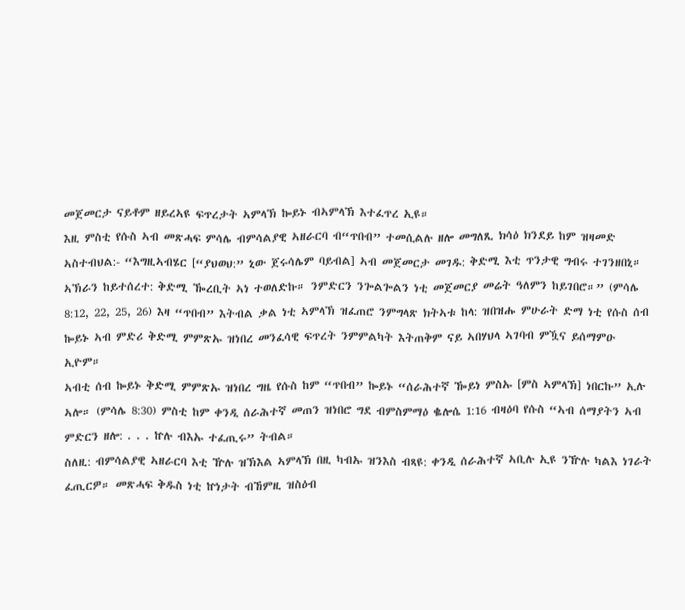መጀመርታ ናይቶም ዘይረኣዩ ፍጥረታት ኣምላኽ ኰይኑ ብኣምላኽ እተፈጥረ ኢዩ።
እዚ ምስቲ የሱስ ኣብ መጽሓፍ ምሳሌ ብምሳልያዊ ኣዘራርባ ብ“ጥበብ” ተመሲልሉ ዘሎ መግለጺ ክሳዕ ክንደይ ከም ዝዛመድ ኣስተብህል:- “እግዚኣብሄር [“ያህወህ:” ኒው ጀሩሳሌም ባይብል] ኣብ መጀመርታ መገዱ: ቅድሚ እቲ ጥንታዊ ግብሩ ተገንዘበኒ። ኣኽራን ከይተሰረተ: ቅድሚ ዀረቢት ኣነ ተወለድኩ። ንምድርን ንጐልጐልን ነቲ መጀመርያ መሬት ዓለምን ከይገበሮ።” (ምሳሌ 8:12, 22, 25, 26) እዛ “ጥበብ” እትብል ቃል ነቲ ኣምላኽ ዝፈጠሮ ንምግላጽ ክትኣቱ ከላ: ዝበዝሑ ምሁራት ድማ ነቲ የሱስ ሰብ ኰይኑ ኣብ ምድሪ ቅድሚ ምምጽኡ ዝነበረ መንፈሳዊ ፍጥረት ንምምልካት እትጠቅም ናይ ኣበሃህላ ኣገባብ ምዃና ይሰማምዑ ኢዮም።
ኣብቲ ሰብ ኰይኑ ቅድሚ ምምጽኡ ዝነበረ ግዜ የሱስ ከም “ጥበብ” ኰይኑ “ሰራሕተኛ ዀይነ ምስኡ [ምስ ኣምላኽ] ነበርኩ” ኢሉ ኣሎ። (ምሳሌ 8:30) ምስቲ ከም ቀንዲ ሰራሕተኛ መጠን ዝነበሮ ግደ ብምስምማዕ ቈሎሴ 1:16 ብዛዕባ የሱስ “ኣብ ሰማያትን ኣብ ምድርን ዘሎ: . . . ኵሉ ብእኡ ተፈጢሩ” ትብል።
ስለዚ: ብምሳልያዊ ኣዘራርባ እቲ ዅሉ ዝኽእል ኣምላኽ በዚ ካብኡ ዝንእስ ብጻዩ: ቀንዲ ሰራሕተኛ ኣቢሉ ኢዩ ንዅሉ ካልእ ነገራት ፈጢርዎ። መጽሓፍ ቅዱስ ነቲ ኵነታት ብኸምዚ ዝስዕብ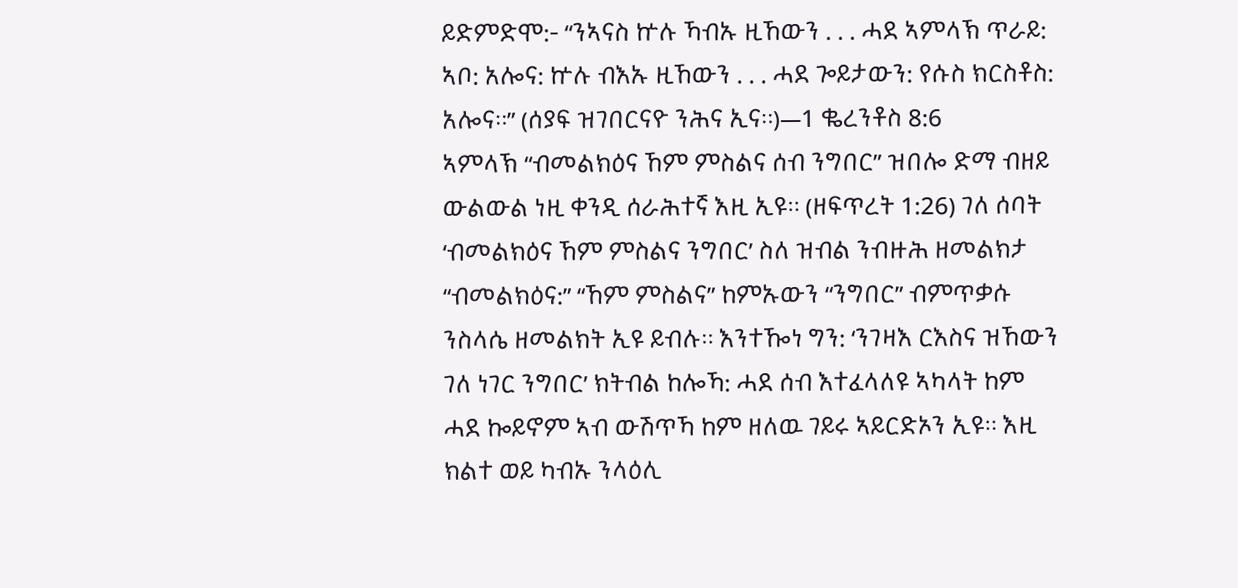ይድምድሞ:- “ንኣናስ ኵሉ ኻብኡ ዚኸውን . . . ሓደ ኣምላኽ ጥራይ: ኣቦ: አሎና: ኵሉ ብእኡ ዚኸውን . . . ሓደ ጐይታውን: የሱስ ክርስቶስ: አሎና።” (ሰያፍ ዝገበርናዮ ንሕና ኢና።)—1 ቈረንቶስ 8:6
ኣምላኽ “ብመልክዕና ኸም ምስልና ሰብ ንግበር” ዝበሎ ድማ ብዘይ ውልውል ነዚ ቀንዲ ሰራሕተኛ እዚ ኢዩ። (ዘፍጥረት 1:26) ገለ ሰባት ‘ብመልክዕና ኸም ምስልና ንግበር’ ስለ ዝብል ንብዙሕ ዘመልክታ “ብመልክዕና:” “ኸም ምስልና” ከምኡውን “ንግበር” ብምጥቃሱ ንስላሴ ዘመልክት ኢዩ ይብሉ። እንተዀነ ግን: ‘ንገዛእ ርእስና ዝኸውን ገለ ነገር ንግበር’ ክትብል ከሎኻ: ሓደ ሰብ እተፈላለዩ ኣካላት ከም ሓደ ኰይኖም ኣብ ውሽጥኻ ከም ዘለዉ ገይሩ ኣይርድኦን ኢዩ። እዚ ክልተ ወይ ካብኡ ንላዕሊ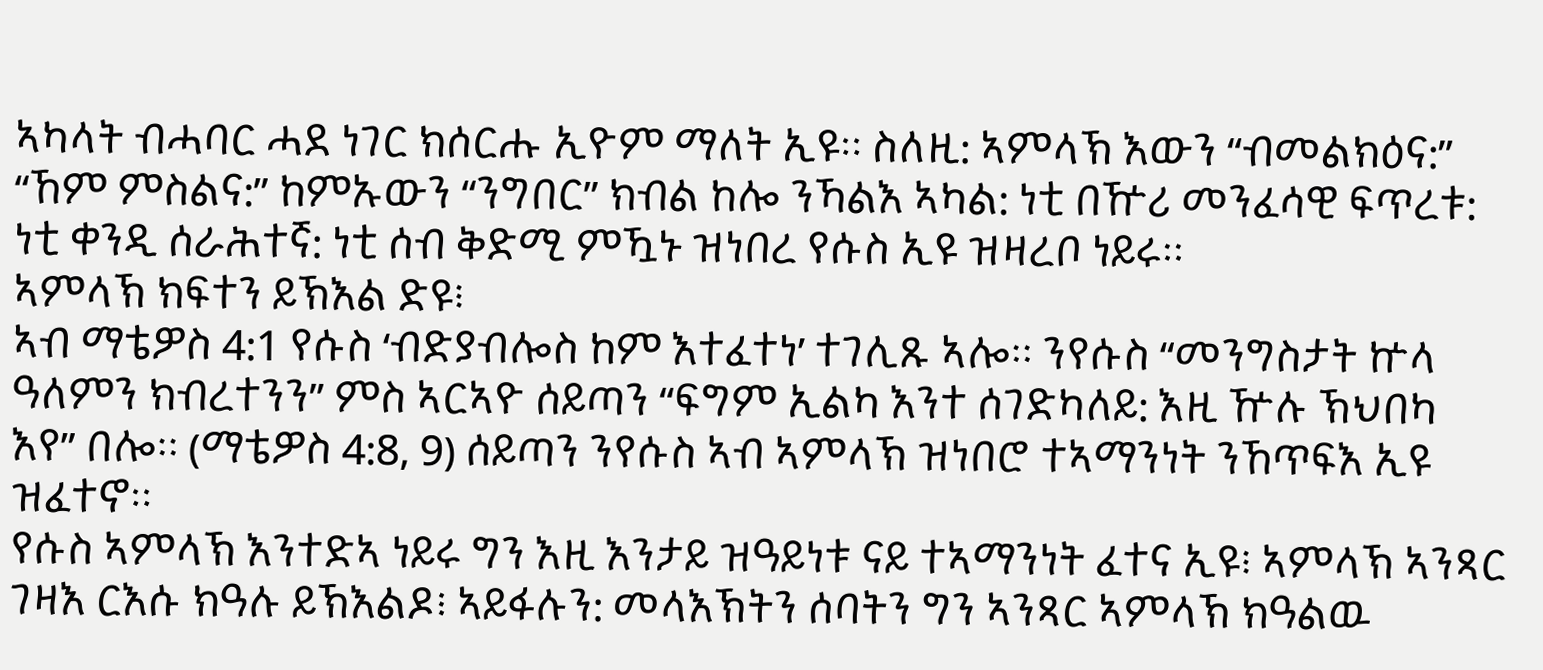ኣካላት ብሓባር ሓደ ነገር ክሰርሑ ኢዮም ማለት ኢዩ። ስለዚ: ኣምላኽ እውን “ብመልክዕና:” “ኸም ምስልና:” ከምኡውን “ንግበር” ክብል ከሎ ንኻልእ ኣካል: ነቲ በዅሪ መንፈሳዊ ፍጥረቱ: ነቲ ቀንዲ ሰራሕተኛ: ነቲ ሰብ ቅድሚ ምዃኑ ዝነበረ የሱስ ኢዩ ዝዛረቦ ነይሩ።
ኣምላኽ ክፍተን ይኽእል ድዩ፧
ኣብ ማቴዎስ 4:1 የሱስ ‘ብድያብሎስ ከም እተፈተነ’ ተገሊጹ ኣሎ። ንየሱስ “መንግስታት ኵላ ዓለምን ክብረተንን” ምስ ኣርኣዮ ሰይጣን “ፍግም ኢልካ እንተ ሰገድካለይ: እዚ ዅሉ ኽህበካ እየ” በሎ። (ማቴዎስ 4:8, 9) ሰይጣን ንየሱስ ኣብ ኣምላኽ ዝነበሮ ተኣማንነት ንኸጥፍእ ኢዩ ዝፈተኖ።
የሱስ ኣምላኽ እንተድኣ ነይሩ ግን እዚ እንታይ ዝዓይነቱ ናይ ተኣማንነት ፈተና ኢዩ፧ ኣምላኽ ኣንጻር ገዛእ ርእሱ ክዓሉ ይኽእልዶ፧ ኣይፋሉን: መላእኽትን ሰባትን ግን ኣንጻር ኣምላኽ ክዓልዉ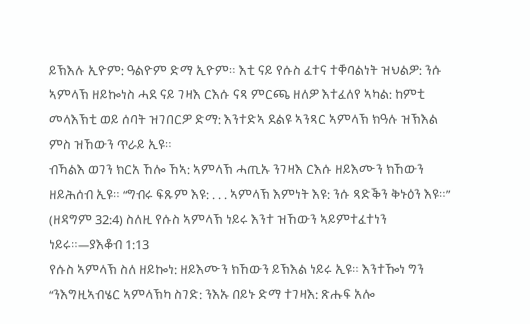ይኽእሉ ኢዮም: ዓልዮም ድማ ኢዮም። እቲ ናይ የሱስ ፈተና ተቐባልነት ዝህልዎ: ንሱ ኣምላኽ ዘይኰነስ ሓደ ናይ ገዛእ ርእሱ ናጻ ምርጫ ዘለዎ እተፈለየ ኣካል: ከምቲ መላእኽቲ ወይ ሰባት ዝገበርዎ ድማ: እንተድኣ ደልዩ ኣንጻር ኣምላኽ ክዓሉ ዝኽእል ምስ ዝኸውን ጥራይ ኢዩ።
ብኻልእ ወገን ክርአ ኸሎ ኸኣ: ኣምላኽ ሓጢኡ ንገዛእ ርእሱ ዘይእሙን ክኸውን ዘይሕሰብ ኢዩ። “ግብሩ ፍጹም እዩ: . . . ኣምላኽ እምነት እዩ: ንሱ ጻድቕን ቅኑዕን እዩ።” (ዘዳግም 32:4) ስለዚ የሱስ ኣምላኽ ነይሩ እንተ ዝኸውን ኣይምተፈተነን ነይሩ።—ያእቆብ 1:13
የሱስ ኣምላኽ ስለ ዘይኰነ: ዘይእሙን ክኸውን ይኽእል ነይሩ ኢዩ። እንተዀነ ግን “ንእግዚኣብሄር ኣምላኽካ ስገድ: ንእኡ በይኑ ድማ ተገዛእ: ጽሑፍ አሎ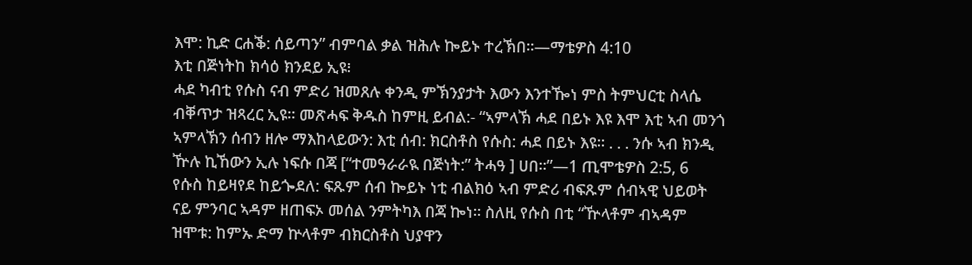እሞ: ኪድ ርሐቕ: ሰይጣን” ብምባል ቃል ዝሕሉ ኰይኑ ተረኽበ።—ማቴዎስ 4:10
እቲ በጅነትከ ክሳዕ ክንደይ ኢዩ፧
ሓደ ካብቲ የሱስ ናብ ምድሪ ዝመጸሉ ቀንዲ ምኽንያታት እውን እንተዀነ ምስ ትምህርቲ ስላሴ ብቐጥታ ዝጻረር ኢዩ። መጽሓፍ ቅዱስ ከምዚ ይብል:- “ኣምላኽ ሓደ በይኑ እዩ እሞ እቲ ኣብ መንጎ ኣምላኽን ሰብን ዘሎ ማእከላይውን: እቲ ሰብ: ክርስቶስ የሱስ: ሓደ በይኑ እዩ። . . . ንሱ ኣብ ክንዲ ዅሉ ኪኸውን ኢሉ ነፍሱ በጃ [“ተመዓራራዪ በጅነት:” ትሓዓ ] ሀበ።”—1 ጢሞቴዎስ 2:5, 6
የሱስ ከይዛየደ ከይጐደለ: ፍጹም ሰብ ኰይኑ ነቲ ብልክዕ ኣብ ምድሪ ብፍጹም ሰብኣዊ ህይወት ናይ ምንባር ኣዳም ዘጠፍኦ መሰል ንምትካእ በጃ ኰነ። ስለዚ የሱስ በቲ “ዅላቶም ብኣዳም ዝሞቱ: ከምኡ ድማ ኵላቶም ብክርስቶስ ህያዋን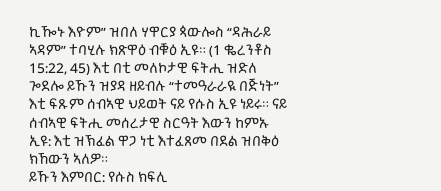ኪዀኑ እዮም” ዝበለ ሃዋርያ ጳውሎስ “ዳሕራይ ኣዳም” ተባሂሉ ክጽዋዕ ብቑዕ ኢዩ። (1 ቈረንቶስ 15:22, 45) እቲ በቲ መለኮታዊ ፍትሒ ዝድለ ጐደሎ ይኹን ዝያዳ ዘይብሉ “ተመዓራራዪ በጅነት” እቲ ፍጹም ሰብኣዊ ህይወት ናይ የሱስ ኢዩ ነይሩ። ናይ ሰብኣዊ ፍትሒ መሰረታዊ ስርዓት እውን ከምኡ ኢዩ: እቲ ዝኽፈል ዋጋ ነቲ እተፈጸመ በደል ዝበቅዕ ክኸውን ኣለዎ።
ይኹን እምበር: የሱስ ክፍሊ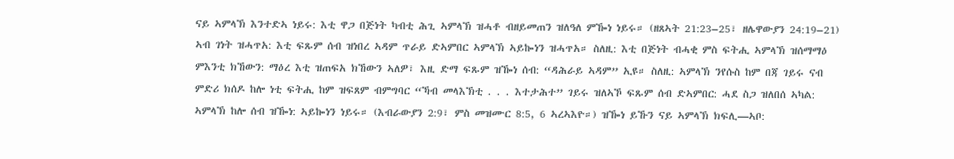ናይ ኣምላኽ እንተድኣ ነይሩ: እቲ ዋጋ በጅነት ካብቲ ሕጊ ኣምላኽ ዝሓቶ ብዘይመጠን ዝለዓለ ምዀነ ነይሩ። (ዘጸኣት 21:23–25፣ ዘሌዋውያን 24:19–21) ኣብ ገነት ዝሓጥአ: እቲ ፍጹም ሰብ ዝነበረ ኣዳም ጥራይ ድኣምበር ኣምላኽ ኣይኰነን ዝሓጥአ። ስለዚ: እቲ በጅነት ብሓቂ ምስ ፍትሒ ኣምላኽ ዝሰማማዕ ምእንቲ ክኸውን: ማዕረ እቲ ዝጠፍአ ክኸውን ኣለዎ፣ እዚ ድማ ፍጹም ዝዀነ ሰብ: “ዳሕራይ ኣዳም” ኢዩ። ስለዚ: ኣምላኽ ንየሱስ ከም በጃ ገይሩ ናብ ምድሪ ክሰዶ ከሎ ነቲ ፍትሒ ከም ዝፍጸም ብምግባር “ኻብ መላእኽቲ . . . እተታሕተ” ገይሩ ዝለኣኾ ፍጹም ሰብ ድኣምበር: ሓደ ስጋ ዝለበሰ ኣካል: ኣምላኽ ከሎ ሰብ ዝዀነ: ኣይኰነን ነይሩ። (እብራውያን 2:9፣ ምስ መዝሙር 8:5, 6 ኣረኣእዮ።) ዝዀነ ይኹን ናይ ኣምላኽ ክፍሊ—ኣቦ: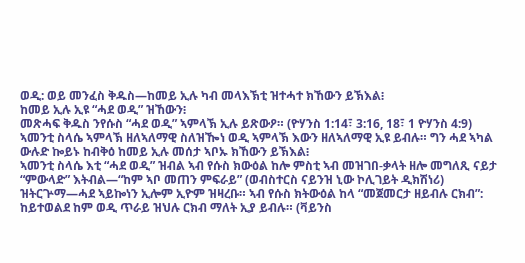ወዲ: ወይ መንፈስ ቅዱስ—ከመይ ኢሉ ካብ መላእኽቲ ዝተሓተ ክኸውን ይኽእል፧
ከመይ ኢሉ ኢዩ “ሓደ ወዲ” ዝኸውን፧
መጽሓፍ ቅዱስ ንየሱስ “ሓደ ወዲ” ኣምላኽ ኢሉ ይጽውዖ። (ዮሃንስ 1:14፣ 3:16, 18፣ 1 ዮሃንስ 4:9) ኣመንቲ ስላሴ ኣምላኽ ዘለኣለማዊ ስለዝዀነ ወዲ ኣምላኽ እውን ዘለኣለማዊ ኢዩ ይብሉ። ግን ሓደ ኣካል ውሉድ ኰይኑ ከብቅዕ ከመይ ኢሉ መሰታ ኣቦኡ ክኸውን ይኽእል፧
ኣመንቲ ስላሴ እቲ “ሓደ ወዲ” ዝብል ኣብ የሱስ ክውዕል ከሎ ምስቲ ኣብ መዝገበ-ቃላት ዘሎ መግለጺ ናይታ “ምውላድ” እትብል—“ከም ኣቦ መጠን ምፍራይ” (ወብስተርስ ናይንዝ ኒው ኮሊገይት ዲክሽነሪ) ዝትርጕማ—ሓደ ኣይኰነን ኢሎም ኢዮም ዝዛረቡ። ኣብ የሱስ ክትውዕል ከላ “መጀመርታ ዘይብሉ ርክብ”: ከይተወልደ ከም ወዲ ጥራይ ዝህሉ ርክብ ማለት ኢያ ይብሉ። (ቫይንስ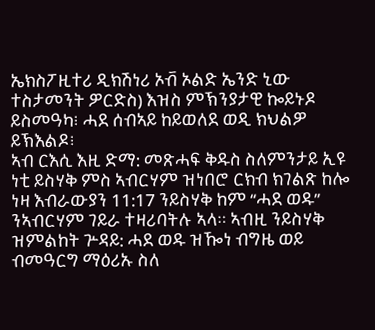ኤክስፖዚተሪ ዲክሽነሪ ኦቭ ኦልድ ኤንድ ኒው ተስታመንት ዎርድስ) እዝስ ምኽንያታዊ ኰይኑዶ ይስመዓካ፧ ሓደ ሰብኣይ ከይወለደ ወዲ ክህልዎ ይኽእልዶ፧
ኣብ ርእሲ እዚ ድማ: መጽሓፍ ቅዱስ ስለምንታይ ኢዩ ነቲ ይስሃቅ ምስ ኣብርሃም ዝነበሮ ርክብ ክገልጽ ከሎ ነዛ እብራውያን 11:17 ንይስሃቅ ከም “ሓደ ወዱ” ንኣብርሃም ገይራ ተዛሪባትሉ ኣላ። ኣብዚ ንይስሃቅ ዝምልከት ጕዳይ: ሓደ ወዱ ዝዀነ ብግዜ ወይ ብመዓርግ ማዕሪኡ ስለ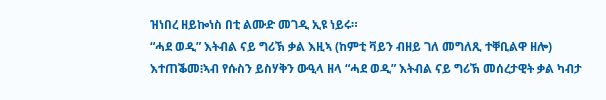ዝነበረ ዘይኰነስ በቲ ልሙድ መገዲ ኢዩ ነይሩ።
“ሓደ ወዲ” እትብል ናይ ግሪኽ ቃል እዚኣ (ከምቲ ቫይን ብዘይ ገለ መግለጺ ተቐቢልዋ ዘሎ) እተጠቕመ፧ኣብ የሱስን ይስሃቅን ውዒላ ዘላ “ሓደ ወዲ” እትብል ናይ ግሪኽ መሰረታዊት ቃል ካብታ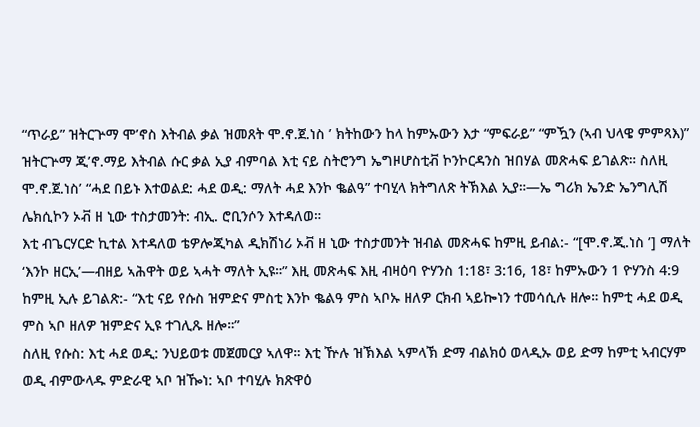“ጥራይ” ዝትርጕማ ሞ’ኖስ እትብል ቃል ዝመጸት ሞ.ኖ.ጀ.ነስ ’ ክትከውን ከላ ከምኡውን እታ “ምፍራይ” “ምዃን (ኣብ ህላዌ ምምጻእ)” ዝትርጕማ ጂ’ኖ.ማይ እትብል ሱር ቃል ኢያ ብምባል እቲ ናይ ስትሮንግ ኤግዞሆስቲቭ ኮንኮርዳንስ ዝበሃል መጽሓፍ ይገልጽ። ስለዚ ሞ.ኖ.ጀ.ነስ’ “ሓደ በይኑ እተወልደ: ሓደ ወዲ: ማለት ሓደ እንኮ ቈልዓ” ተባሂላ ክትግለጽ ትኽእል ኢያ።—ኤ ግሪክ ኤንድ ኤንግሊሽ ሌክሲኮን ኦቭ ዘ ኒው ተስታመንት: ብኢ. ሮቢንሶን እተዳለወ።
እቲ ብጌርሃርድ ኪተል እተዳለወ ቴዎሎጂካል ዲክሽነሪ ኦቭ ዘ ኒው ተስታመንት ዝብል መጽሓፍ ከምዚ ይብል:- “[ሞ.ኖ.ጂ.ነስ ’] ማለት ‘እንኮ ዘርኢ’—ብዘይ ኣሕዋት ወይ ኣሓት ማለት ኢዩ።” እዚ መጽሓፍ እዚ ብዛዕባ ዮሃንስ 1:18፣ 3:16, 18፣ ከምኡውን 1 ዮሃንስ 4:9 ከምዚ ኢሉ ይገልጽ:- “እቲ ናይ የሱስ ዝምድና ምስቲ እንኮ ቈልዓ ምስ ኣቦኡ ዘለዎ ርክብ ኣይኰነን ተመሳሲሉ ዘሎ። ከምቲ ሓደ ወዲ ምስ ኣቦ ዘለዎ ዝምድና ኢዩ ተገሊጹ ዘሎ።”
ስለዚ የሱስ: እቲ ሓደ ወዲ: ንህይወቱ መጀመርያ ኣለዋ። እቲ ዅሉ ዝኽእል ኣምላኽ ድማ ብልክዕ ወላዲኡ ወይ ድማ ከምቲ ኣብርሃም ወዲ ብምውላዱ ምድራዊ ኣቦ ዝዀነ: ኣቦ ተባሂሉ ክጽዋዕ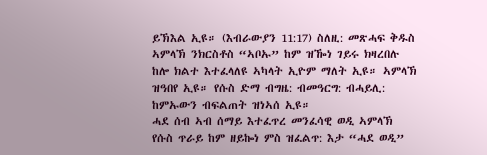ይኽእል ኢዩ። (እብራውያን 11:17) ስለዚ: መጽሓፍ ቅዱስ ኣምላኽ ንክርስቶስ “ኣቦኡ” ከም ዝዀነ ገይሩ ክዛረበሉ ከሎ ክልተ እተፈላለዩ ኣካላት ኢዮም ማለት ኢዩ። ኣምላኽ ዝዓበየ ኢዩ። የሱስ ድማ ብግዜ: ብመዓርግ: ብሓይሊ: ከምኡውን ብፍልጠት ዝነኣሰ ኢዩ።
ሓደ ሰብ ኣብ ሰማይ እተፈጥረ መንፈሳዊ ወዲ ኣምላኽ የሱስ ጥራይ ከም ዘይኰነ ምስ ዝፈልጥ: እታ “ሓደ ወዲ”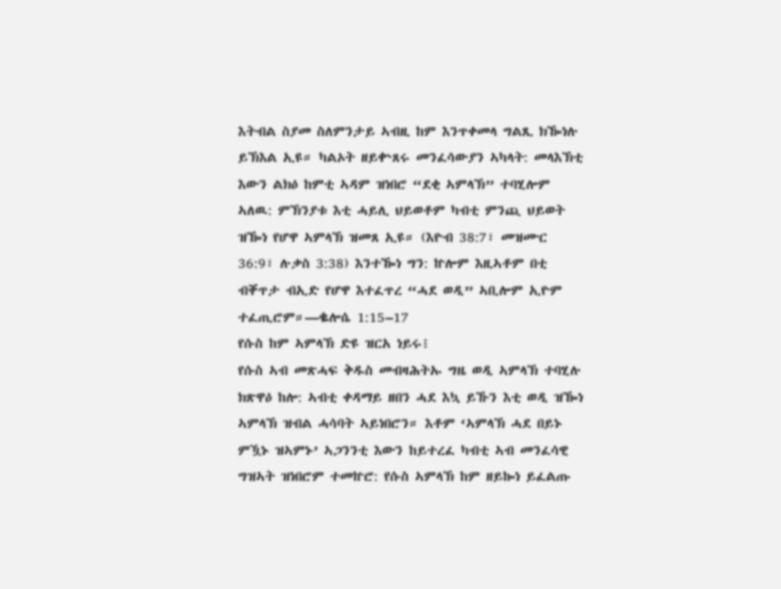እትብል ስያመ ስለምንታይ ኣብዚ ከም እንጥቀመላ ግልጺ ክዀነሉ ይኽእል ኢዩ። ካልኦት ዘይቍጸሩ መንፈሳውያን ኣካላት: መላእኽቲ እውን ልክዕ ከምቲ ኣዳም ዝነበሮ “ደቂ ኣምላኽ” ተባሂሎም ኣለዉ: ምኽንያቱ እቲ ሓይሊ ህይወቶም ካብቲ ምንጪ ህይወት ዝዀነ የሆዋ ኣምላኽ ዝመጸ ኢዩ። (እዮብ 38:7፣ መዝሙር 36:9፣ ሉቃስ 3:38) እንተዀነ ግን: ኵሎም እዚኣቶም በቲ ብቐጥታ ብኢድ የሆዋ እተፈጥረ “ሓደ ወዲ” ኣቢሎም ኢዮም ተፈጢሮም።—ቈሎሴ 1:15–17
የሱስ ከም ኣምላኽ ድዩ ዝርአ ነይሩ፧
የሱስ ኣብ መጽሓፍ ቅዱስ መብዛሕትኡ ግዜ ወዲ ኣምላኽ ተባሂሉ ክጽዋዕ ከሎ: ኣብቲ ቀዳማይ ዘበን ሓደ እኳ ይኹን እቲ ወዲ ዝዀነ ኣምላኽ ዝብል ሓሳባት ኣይነበሮን። እቶም ‘ኣምላኽ ሓደ በይኑ ምዃኑ ዝኣምኑ’ ኣጋንንቲ እውን ከይተረፈ ካብቲ ኣብ መንፈሳዊ ግዝኣት ዝነበሮም ተመኵሮ: የሱስ ኣምላኽ ከም ዘይኰነ ይፈልጡ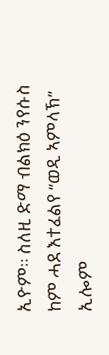ኢዮም። ስለዚ ድማ ብልክዕ ንየሱስ ከም ሓደ እተፈልየ “ወዲ ኣምላኽ” ኢሎም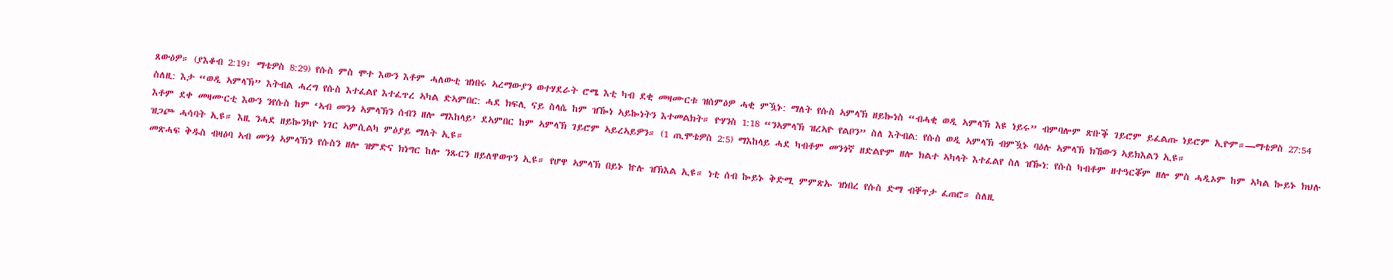ጸውዕዎ። (ያእቆብ 2:19፣ ማቴዎስ 8:29) የሱስ ምስ ሞተ እውን እቶም ሓለውቲ ዝነበሩ ኣረማውያን ወተሃደራት ሮሜ እቲ ካብ ደቂ መዛሙርቱ ዝሰምዕዎ ሓቂ ምዃኑ: ማለት የሱስ ኣምላኽ ዘይኰነስ “ብሓቂ ወዲ ኣምላኽ እዩ ነይሩ” ብምባሎም ጽቡቕ ገይሮም ይፈልጡ ነይሮም ኢዮም።—ማቴዎስ 27:54
ስለዚ: እታ “ወዲ ኣምላኽ” እትብል ሓረግ የሱስ እተፈልየ እተፈጥረ ኣካል ድኣምበር: ሓደ ክፍሊ ናይ ስላሴ ከም ዝዀነ ኣይኰነትን እተመልክት። ዮሃንስ 1:18 “ንኣምላኽ ዝረኣዮ የልቦን” ስለ እትብል: የሱስ ወዲ ኣምላኽ ብምዃኑ ባዕሉ ኣምላኽ ክኸውን ኣይክእልን ኢዩ።
እቶም ደቀ መዛሙርቲ እውን ንየሱስ ከም ‘ኣብ መንጎ ኣምላኽን ሰብን ዘሎ ማእከላይ’ ደኣምበር ከም ኣምላኽ ገይሮም ኣይረኣይዎን። (1 ጢሞቴዎስ 2:5) ማእከላይ ሓደ ካብቶም መንጎኛ ዘድልዮም ዘሎ ክልተ ኣካላት እተፈልየ ስለ ዝዀነ: የሱስ ካብቶም ዘተዓርቖም ዘሎ ምስ ሓዲኦም ከም ኣካል ኰይኑ ክህሉ ዝጋጮ ሓሳባት ኢዩ። እዚ ንሓደ ዘይኰንካዮ ነገር ኣምሲልካ ምዕያይ ማለት ኢዩ።
መጽሓፍ ቅዱስ ብዛዕባ ኣብ መንጎ ኣምላኽን የሱስን ዘሎ ዝምድና ክነግር ከሎ ንጹርን ዘይለዋወጥን ኢዩ። የሆዋ ኣምላኽ በይኑ ኵሉ ዝኽእል ኢዩ። ነቲ ሰብ ኰይኑ ቅድሚ ምምጽኡ ዝነበረ የሱስ ድማ ብቐጥታ ፈጠሮ። ስለዚ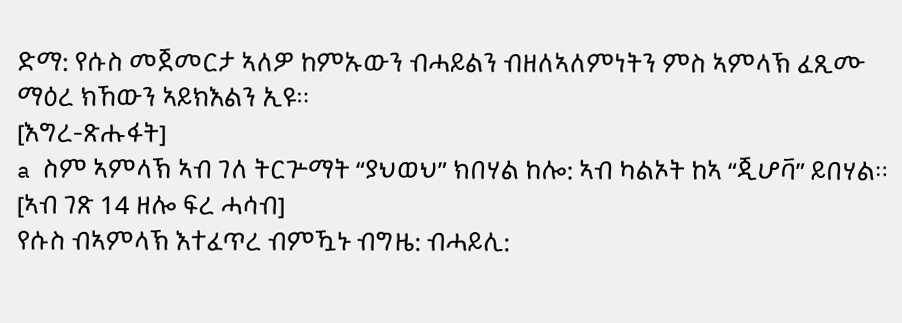ድማ: የሱስ መጀመርታ ኣለዎ ከምኡውን ብሓይልን ብዘለኣለምነትን ምስ ኣምላኽ ፈጺሙ ማዕረ ክኸውን ኣይክእልን ኢዩ።
[እግረ-ጽሑፋት]
a ስም ኣምላኽ ኣብ ገለ ትርጕማት “ያህወህ” ክበሃል ከሎ: ኣብ ካልኦት ከኣ “ጂሆቫ” ይበሃል።
[ኣብ ገጽ 14 ዘሎ ፍረ ሓሳብ]
የሱስ ብኣምላኽ እተፈጥረ ብምዃኑ ብግዜ: ብሓይሊ: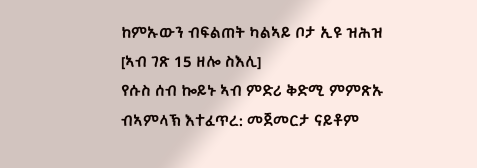ከምኡውን ብፍልጠት ካልኣይ ቦታ ኢዩ ዝሕዝ
[ኣብ ገጽ 15 ዘሎ ስእሊ]
የሱስ ሰብ ኰይኑ ኣብ ምድሪ ቅድሚ ምምጽኡ ብኣምላኽ እተፈጥረ: መጀመርታ ናይቶም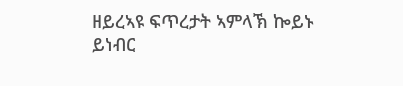ዘይረኣዩ ፍጥረታት ኣምላኽ ኰይኑ ይነብር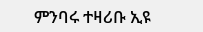ምንባሩ ተዛሪቡ ኢዩ